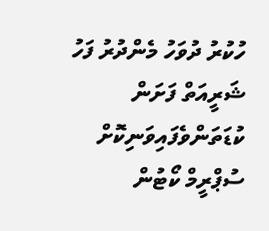ހުކުރު ދުވަހު މެންދުރު ފަހު ޝަރީއަތް ފަށަން ކުޑަތަންވެފައިވަނިކޮށް ސުޕްރީމް ކޯޓުން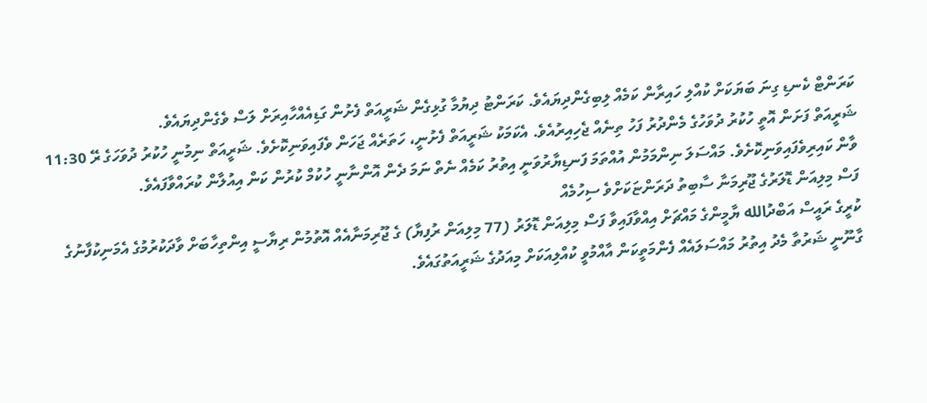ކަރަންޓް ކެނޑި ގިނަ ބަޔަކަށް ކުއްލި ހައިރާން ކަމެއް ލިބިގެންދިޔައެވެ. ކަރަންޓު ދިޔުމާ ގުޅިގެން ޝަރީއަތް ފެށުން ގަޑިއެއްހާއިރަށް ލަސް ވެގެންދިޔައެވެ.
ޝަރީއަތް ފަށަން އޮތީ ހުކުރު ދުވަހުގެ މެންދުރު ފަހު ތިނެއް ޖެހިއިރުއެވެ. އެކަމަކު ޝަރީއަތް ފެށުނީ، ހަތަރެއް ޖަހަން ވެފައިވަނިކޮށެވެ. ޝަރީއަތް ނިމުނީ ހުކުރު ދުވަހަގެ ރޭ 11:30 ވާން ކައިރިވެފައިވަނިކޮށެވެ. މައްސަލަ ނިންމަމުން އުއްތަމަ ފަނޑިޔާރުވަނީ އިތުރު ކަމެއް ނެތް ނަމަ ދެން އޮންނާނީ ހުކުމް ކުރުން ކަން އިއުލާން ކުރައްވާފައެވެ.
ފަސް މިލިއަން ޑޮލަރުގެ ޖޫރިމަނާ ސާބިތު ދަރަންޏަކަށްވެ ސިހުމެއް
ކުރީގެ ރައީސް އަބްދުالله ޔާމީންގެ މައްޗަށް އިއްވާފައިވާ ފަސް މިލިއަން ޑޮލަރު (77 މިލިއަން ރުފިޔާ) ގެ ޖޫރިމަނާއެއް އޮތުމުން ރިޔާސީ އިންތިހާބަށް ވާދަކުރުމުގެ އެމަނިކުފާނުގެ ގާނޫނީ ޝަރުތާ މެދު އިތުރު މައްސަލައެއް ފެންމަތީކަން އާއްމުވީ ކުއްލިއަކަށް މިއަދުގެ ޝަރީއަތުގައެވެ.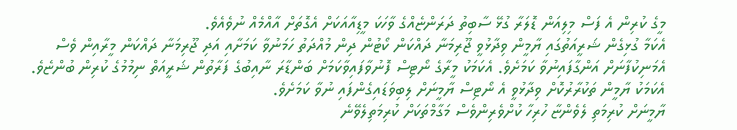މީގެ ކުރިން އެ ފަސް މިލިއަން ޑޮލަރާ ގުޅޭ ސާބިތު ދަރަންޏެއްގެ ވާހަކަ މީޑިއާއަކަށް އެގޮތަށް އާއްމެއް ނުވެއެވެ.
އެކަމާ ގުޅިގެން ޝަރީއަތުގައި ޔާމީން ވިދާޅުވީ ޖޫރިމަނާ ދައްކަން ކޯޓުން ދިން މުއްދަތު ހަމަނުވާ ކަމަށާއި އަދި ޖޫރިމަނާ ދައްކަން މީރާއިން ވެސް އެމަނިކުފާނަށް އަންގާފައިނުވާ ކަމަށެވެ. އެކަމަކު މީރާގެ ނޯޓިސް ފޮނުވާފައިވާކަމަށް ބަންޑާރަ ނާއިބުގެ ފަރާތުން ޝަރީއަތް ނިމުމުގެ ކުރިން ބުންޏެވެ. އެކަމަކު ޔާމީން ތަކުރާރުކޮށް ވިދާޅުވީ އެ ނޯޓިސް ޔާމީނަށް ލިބިވަޑައިގެންފައި ނުވާ ކަމަށެވެ.
ޔާމީނަށް ކުރިމަތި ލެވެންޏާ ހުރިހާ ކުށްވެރިންވެސް މަގާމްތަކަށް ކުރިމަތިލެވޭނެ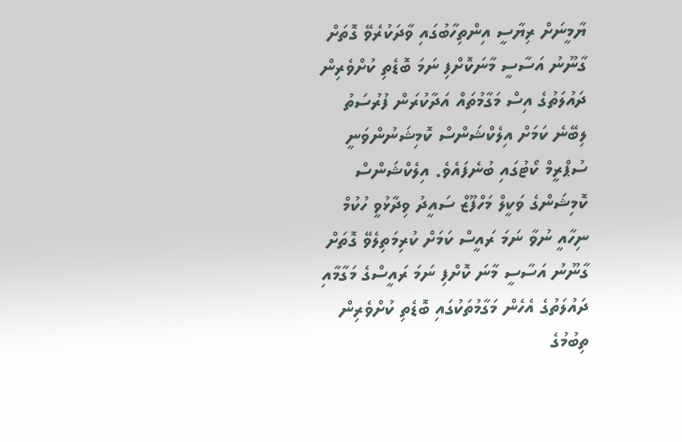ޔާމީނަށް ރިޔާސީ އިންތިހާބުގައި ވާދަކުރެވޭ ގޮތަށް ގާނޫނު އަސާސީ މާނަކޮށްފި ނަމަ ބޮޑެތި ކުށްވެރިން ދައުލަތުގެ އިސް މަގާމުތައް އަދާކުރަން ފުރުސަތު ލިބޭނެ ކަމަށް އިލެކްޝަންސް ކޮމިޝަނުންވަނީ ސުޕްރީމް ކޯޓުގައި ބުނެފައެވެ. އިލެކްޝަންސް ކޮމިޝަންގެ ވަކީލް މަހްފޫޒް ސައީދު ވިދާޅުވީ ހުކުމް ނިހާއީ ނުވާ ނަމަ ރައީސް ކަމަށް ކުރިމަތިލެވޭ ގޮތަށް ގާނޫނު އަސާސީ މާނަ ކޮށްފި ނަމަ ރައީސްގެ މަގާމާއި ދައުލަތުގެ އެހެން މަގާމުތަކުގައި ބޮޑެތި ކުށްވެރިން ތިބުމުގެ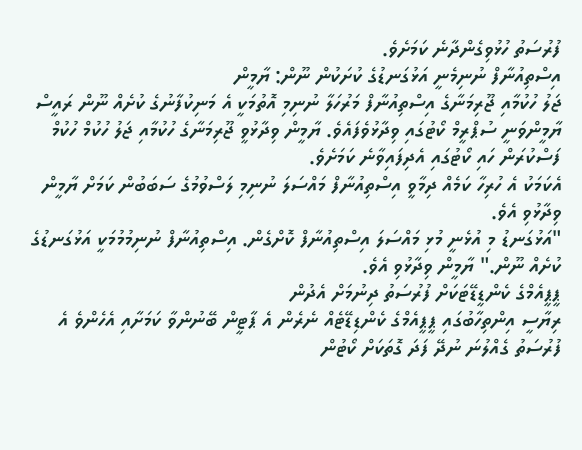ފުރުސަތު ހުޅުވިގެންދާނެ ކަމަށެވެ.
އިސްތިއުނާފް ނުނިމެނީ އަޅުގަނޑުގެ ކުށަކުން ނޫން: ޔާމީން
ޖަލު ހުކުމާއި ޖޫރިމަނާގެ އިސްތިއުނާފް މަރުހަލާ ނުނިމި އޮތުމަކީ އެ މަނިކުފާނުގެ ކުށެއް ނޫން ރައީސް ޔާމީންވަނީ ސުޕްރީމް ކޯޓުގައި ވިދާޅުވެފައެވެ. ޔާމީން ވިދާޅުވީ ޖޫރިމަނާގެ ހުކުމާއި ޖަލު ހުކުމް ހުކުމް ފަސްކުރަން ހައި ކޯޓުގައި އެދިފައިވާނެ ކަމަށެވެ.
އެކަމަކު އެ ހުރިހާ ކަމެއް ދިމާވީ އިސްތިއުނާފް މައްސަލަ ނުނިމި ލަސްވުމުގެ ސަބަބުން ކަމަށް ޔާމީން ވިދާޅުވި އެވެ.
"އަޅުގަނޑު މި އުޅެނީ މުޅި މައްސަލަ އިސްތިއުނާފް ކޮށްގެން. އިސްތިއުނާފް ނުނިމުމުމަކީ އަޅުގަނޑުގެ ކުށެއް ނޫން." ޔާމީން ވިދާޅުވި އެވެ.
ޕީޕީއެމްގެ ކެންޑީޑޭޓަކަށް ފުރުސަތު ދިނުމަށް އެދުން
ރިޔާސީ އިންތިހާބުގައި ޕީޕީއެމްގެ ކެންޑިޑޭޓެއް ނެރެން އެ ޕާޓީން ބޭނުންވާ ކަމަށާއި އެހެންވެ އެ ފުރުސަތު ގެއްލުނަ ނުދޭ ފަދަ ގޮތަކަށް ކޯޓުން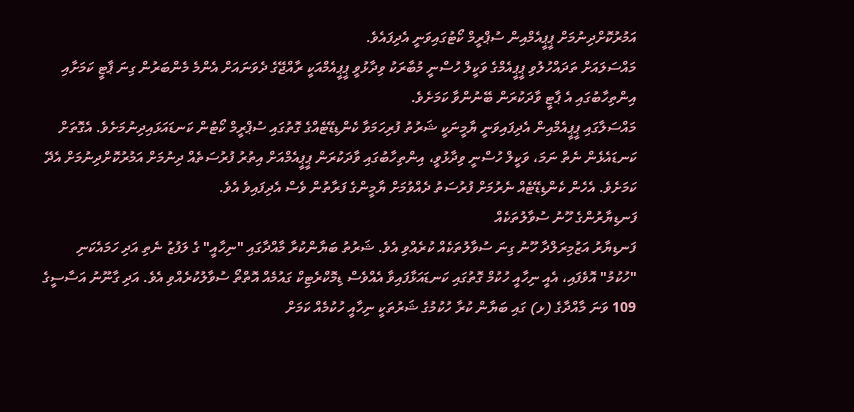އަމުރުކޮށްދިނުމަށް ޕީޕީއެމްއިން ސުޕްރީމް ކޯޓުގައިވަނީ އެދިފައެވެ.
މައްސަލައަށް ތަދައްހުލުވި ޕީޕީއެމްގެ ވަކީލް ހުސްނީ މުބާރަކު ވިދާޅުވީ ޕީޕީއެމްއަކީ ރާއްޖޭގެ ދެވަނައަށް އެންމެ މެންބަރުން ގިނަ ޕާޓީ ކަމަށާއި އިންތިހާބުގައި އެ ޕާޓީ ވާދަކުރަން ބޭނުންވާ ކަމަށެވެ.
މައްސަލާގައި ޕީޕީއެމްއިން އެދިފައިވަނީ ޔާމީނަކީ ޝަރުތު ފުރިހަމަވާ ކެންޑިޑޭޓެއްގެ ގޮތުގައި ސުޕްރީމް ކޯޓުން ކަނޑައަޅައިދިނުމަށެވެ. އެގޮތަށް ކަނޑައެޅެން ނެތް ނަމަ، ވަކީލް ހުސްނީ ވިދާޅުވީ، އިންތިހާބުގައި ވާދަކުރަން ޕީޕީއެމްއަށް އިތުރު ފުރުސަތެއް ދިނުމަށް އަމުރުކޮށްދިނުމަށް އެދޭ ކަމަށެވެ. އެހެން ކެންޑިޑޭޓެއް ނެރުމަށް ފުރުސަތު ދެއްވުމަށް ޔާމީންގެ ފަރާތުން ވެސް އެދިފައިވެ އެވެ.
ފަނޑިޔާރުންގެ ހޫނު ސުވާލުތަކެއް
ފަނޑިޔާރު އަޒުމިރަލްދާ ހޫނު ގިނަ ސުވާލުތަކެއް ކުރެއްވި އެވެ. ޝަރުތު ބަޔާންކުރާ މާއްދާގައި "ނިހާއީ" ގެ ލަފުޒު ނެތި އަދި ހަމައެކަނި "ހުކުމު" އޮވެފައި، އެއީ ނިހާއީ ހުކުމް ގޮތުގައި ކަނޑައަޅާފައިވާ އެއްވެސް ޑިމޮކްރެޓިކް ގައުމެއް އޮތްތޯ ސުވާލުކުރެއްވި އެވެ. އަދި ގާނޫނު އަސާސީގެ 109 ވަނަ މާއްދާގެ (ޅ) ގައި ބަޔާން ކުރާ ހުކުމުގެ ޝަރުތަކީ ނިހާއީ ހުކުމެއް ކަމަށް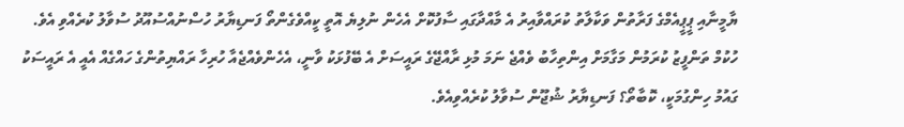ޔާމީނާއި ޕީޕީއެމްގެ ފަރާތުން ވަކާލާތު ކުރައްވާއިރު އެ މާއްދާގައި ސާފުކޮށް އެހެން ނުލިޔެ އޮތީ ކީއްވެގެންތޯ ފަނޑިޔާރު ހުސްނުއްސުއޫދު ސުވާލު ކުރެއްވި އެވެ.
ހުކުމް ތަންފީޒު ކުރަމުން މަގާމަށް އިންތިހާބު ވެއްޖެ ނަމަ މުޅި ރާއްޖޭގެ ރައީސަށް އެ ބޭފުޅަކު ވާނީ، އެހެންވެއްޖެއާ ހުރިހާ ރައްޔިތުންގެ ހައްގެއް އެއީ އެ ރައީސަކު ގައުމު ހިންގުމަކީ، ކޮބާތޯ؟ ފަނޑިޔާރު ޝުޖޫން ސުވާލު ކުރެއްވިއެވެ.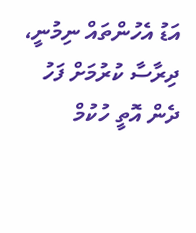އަޑު އެހުންތައް ނިމުނީ، ދިރާސާ ކުރުމަށް ފަހު ދެން އޮތީ ހުކުމް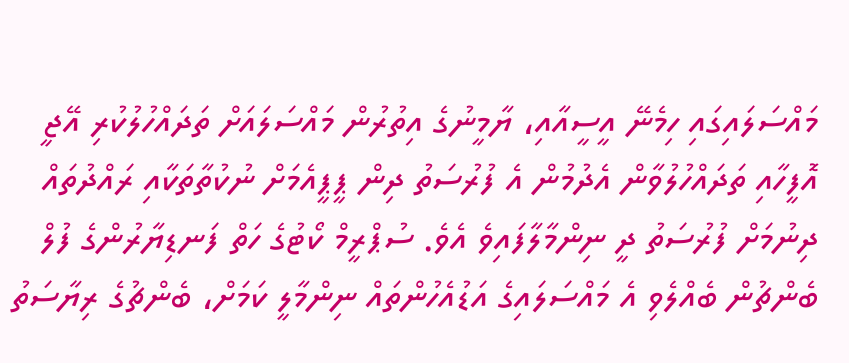މައްސަލައިގައި ހިމެނޭ އީސީއާއި، ޔާމީނުގެ އިތުރުން މައްސަލައަށް ތަދައްހުލުކުރި އޭޖީ އޮފީހާއި ތަދައްހުލުވާން އެދުމުން އެ ފުރުސަތު ދިން ޕީޕީއެމަށް ނުކުތާތަކާއި ރައްދުތައް ދިނުމަށް ފުރުސަތު ދީ ނިންމާލާފައިވެ އެވެ. ސުޕްރީމް ކޯޓުގެ ހަތް ފަނޑިޔާރުންގެ ފުލް ބެންޗުން ބެއްލެވި އެ މައްސަލައިގެ އަޑުއެހުންތައް ނިންމާލީ ކަމަށް، ބެންޗުގެ ރިޔާސަތު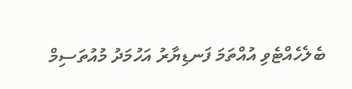ބެލެހެއްޓެވި އުއްތަމަ ފަނޑިޔާރު އަހުމަދު މުއުތަސިމް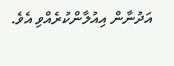އަދުނާން އިއުލާންކުރެއްވި އެވެ.